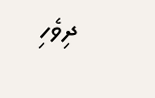ދިވެހި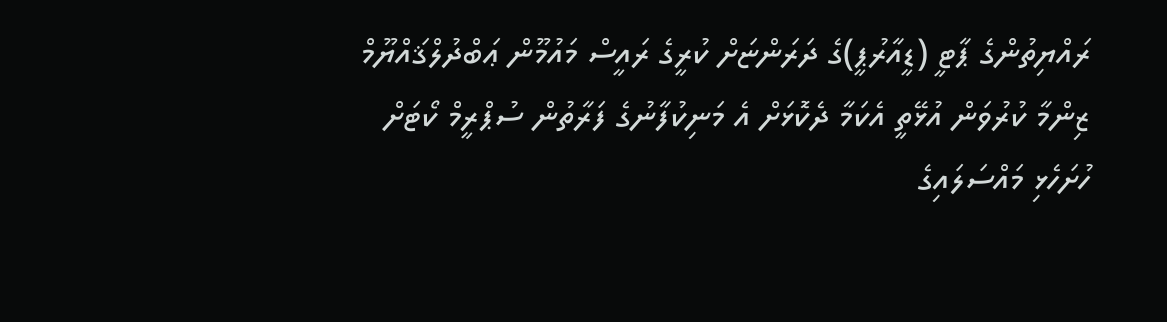ރައްޔިތުންގެ ޕާޓީ (ޑީއާރުޕީ)ގެ ދަރަންޏަށް ކުރީގެ ރައީސް މައުމޫން ޢަބްދުލްޤައްޔޫމް ޒިންމާ ކުރުވަން އުޅޭތީ އެކަމާ ދެކޮޅަށް އެ މަނިކުފާނުގެ ފަރާތުން ސުޕްރީމް ކޯޓަށް ހުށަހެޅި މައްސަލައިގެ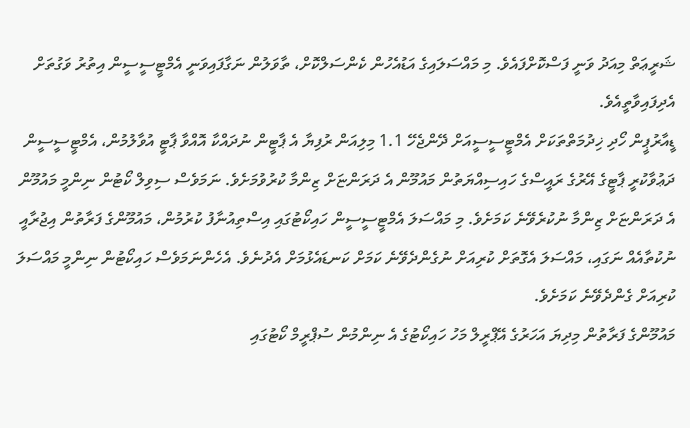ޝަރީޢަތް މިއަދު ވަނީ ފަސްކޮށްފައެވެ. މި މައްސަލައިގެ އަޑުއެހުން ކެންސަލްކޮށް، ތާވަލުން ނަގާފައިވަނީ އެމްޓީސީސީން އިތުރު ވަގުތަށް އެދިފައިވާތީއެވެ.
ޑީއާރުޕީން ހޯދި ޚިދުމަތްތަކަށް އެމްޓީސީސީއަށް ދޭންޖެހޭ 1.1 މިލިއަން ރުފިޔާ އެ ޕާޓީން ނުދައްކާ އޮއްވާ ޕާޓީ އުވާލުމުން، އެމްޓީސީސީން ދަޢުވާކުރީ ޕާޓީގެ އޭރުގެ ރައީސްގެ ހައިސިއްޔަތުން މައުމޫން އެ ދަރަންޏަށް ޒިންމާ ކުރުވުމަށެވެ. ނަމަވެސް ސިވިލް ކޯޓުން ނިންމީ މައުމޫން އެ ދަރަންޏަށް ޒިންމާ ނުކުރެވޭނެ ކަމަށެވެ. މި މައްސަލަ އެމްޓީސީސީން ހައިކޯޓުގައި އިސްތިއުނާފު ކުރުމުން، މައުމޫންގެ ފަރާތުން އިޖުރާއީ ނުކުތާއެއް ނަގައި، މައްސަލަ އެގޮތަށް ކުރިއަށް ނުގެންދެވޭނެ ކަމަށް ކަނޑައެޅުމަށް އެދުނެވެ. އެހެންނަމަވެސް ހައިކޯޓުން ނިންމީ މައްސަލަ ކުރިއަށް ގެންދެވޭނެ ކަމަށެވެ.
މައުމޫންގެ ފަރާތުން މިދިޔަ އަހަރުގެ އޭޕްރީލް މަހު ހައިކޯޓުގެ އެ ނިންމުން ސުޕްރީމް ކޯޓުގައި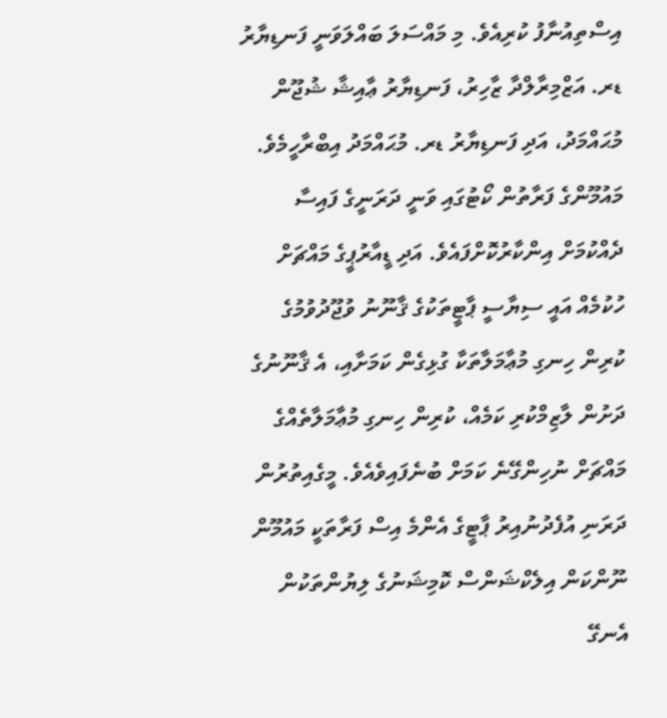އިސްތިއުނާފު ކުރިއެވެ. މި މައްސަލަ ބައްލަވަނީ ފަނޑިޔާރު ޑރ. އަޒްމިރާލްދާ ޒާހިރު، ފަނޑިޔާރު ޢާއިޝާ ޝުޖޫން މުޙައްމަދު، އަދި ފަނޑިޔާރު ޑރ. މުޙައްމަދު އިބްރާހީމެވެ.
މައުމޫންގެ ފަރާތުން ކޯޓުގައި ވަނީ ދަރަނީގެ ފައިސާ ދެއްކުމަށް އިންކާރުކޮށްފައެވެ. އަދި ޑީއާރުޕީގެ މައްޗަށް ހުކުމެއް އައީ ސިޔާސީ ޕާޓީތަކުގެ ޤާނޫނު ވުޖޫދުވުމުގެ ކުރިން ހިނގި މުޢާމަލާތަކާ ގުޅިގެން ކަމަށާއި، އެ ޤާނޫނުގެ ދަށުން ލާޒިމްކުރި ކަމެއް، ކުރިން ހިނގި މުޢާމަލާތެއްގެ މައްޗަށް ނުހިންގޭނެ ކަމަށް ބުނެފައިވެއެވެ. މީގެއިތުރުން ދަރަނި އުފެދުނުއިރު ޕާޓީގެ އެންމެ އިސް ފަރާތަކީ މައުމޫން ނޫންކަން އިލެކްޝަންސް ކޮމިޝަނުގެ ލިޔުންތަކުން އެނގޭ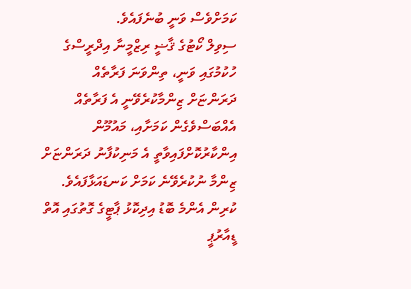ކަމަށްވެސް ވަނީ ބުނެފައެވެ.
ސިވިލް ކޯޓުގެ ޤާޟީ ރިޒްމީނާ އިދްރީސްގެ ހުކުމުގައި ވަނީ، ތިންވަނަ ފަރާތެއް ދަރަންޏަށް ޒިންމާކުރެވޭނީ އެ ފަރާތެއް އެއްބަސްވެގެން ކަމަށާއި، މައުމޫން އިންކާރުކޮށްފައިވާތީ އެ މަނިކުފާނު ދަރަންޏަށް ޒިންމާ ނުކުރެވޭނެ ކަމަށް ކަނޑައަޅާފައެވެ. ކުރިން އެންމެ ބޮޑު އިދިކޮޅު ޕާޓީގެ ގޮތުގައި އޮތް ޑީއާރުޕީ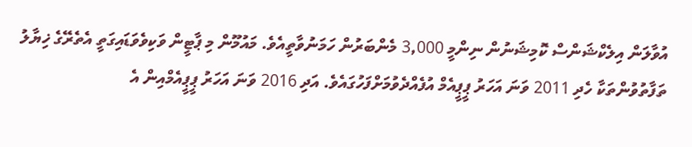އުވާލަން އިލެކްޝަންސް ކޮމިޝަނުން ނިންމީ 3,000 މެންބަރުން ހަމަނުވާތީއެވެ. މައުމޫން މި ޕާޓީން ވަކިވެވަޑައިގަތީ އެތެރޭގެ ޚިޔާލު ތަފާތުވުންތަކާ ހެދި 2011 ވަނަ އަހަރު ޕީޕީއެމް އުފެއްދެވުމަށްފަހުގައެވެ. އަދި 2016 ވަނަ އަހަރު ޕީޕީއެމްއިން އެ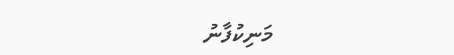މަނިކުފާނު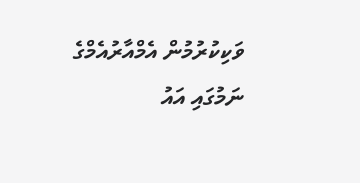ވަކިކުރުމުން އެމްއާރުއެމްގެ ނަމުގައި އައު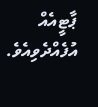ޕާޓީއެއް އުފެއްދެވިއެވެ.